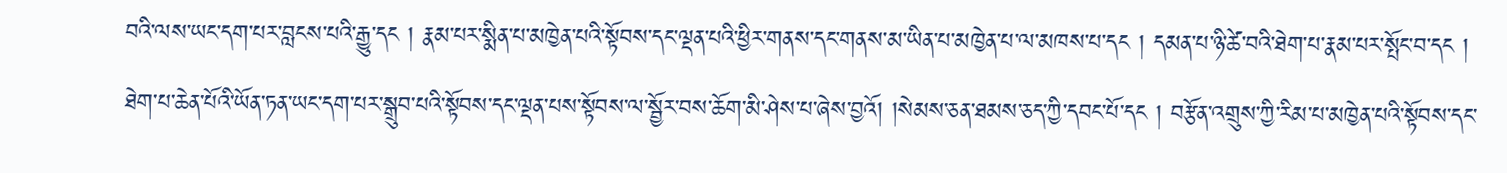བའི་ལས་ཡང་དག་པར་བླངས་པའི་རྒྱུ་དང ། རྣམ་པར་སྨིན་པ་མཁྱེན་པའི་སྟོབས་དང་ལྡན་པའི་ཕྱིར་གནས་དང་གནས་མ་ཡིན་པ་མཁྱེན་པ་ལ་མཁས་པ་དང ། དམན་པ་ཉི་ཚེ་བའི་ཐེག་པ་རྣམ་པར་སྤོང་བ་དང ། ཐེག་པ་ཆེན་པོའི་ཡོན་ཏན་ཡང་དག་པར་སྒྲུབ་པའི་སྟོབས་དང་ལྡན་པས་སྟོབས་ལ་སྦྱོར་བས་ཆོག་མི་ཤེས་པ་ཞེས་བྱའོ། །སེམས་ཅན་ཐམས་ཅད་ཀྱི་དབང་པོ་དང ། བརྩོན་འགྲུས་ཀྱི་རིམ་པ་མཁྱེན་པའི་སྟོབས་དང་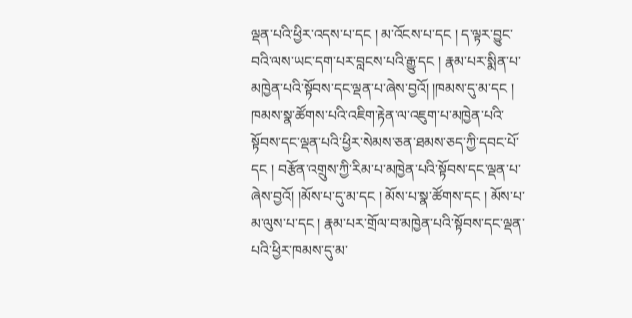ལྡན་པའི་ཕྱིར་འདས་པ་དང ། མ་འོངས་པ་དང ། ད་ལྟར་བྱུང་བའི་ལས་ཡང་དག་པར་བླངས་པའི་རྒྱུ་དང ། རྣམ་པར་སྨིན་པ་མཁྱེན་པའི་སྟོབས་དང་ལྡན་པ་ཞེས་བྱའོ། །ཁམས་དུ་མ་དང ། ཁམས་སྣ་ཚོགས་པའི་འཇིག་རྟེན་ལ་འཇུག་པ་མཁྱེན་པའི་སྟོབས་དང་ལྡན་པའི་ཕྱིར་སེམས་ཅན་ཐམས་ཅད་ཀྱི་དབང་པོ་དང ། བརྩོན་འགྲུས་ཀྱི་རིམ་པ་མཁྱེན་པའི་སྟོབས་དང་ལྡན་པ་ཞེས་བྱའོ། །མོས་པ་དུ་མ་དང ། མོས་པ་སྣ་ཚོགས་དང ། མོས་པ་མ་ལུས་པ་དང ། རྣམ་པར་གྲོལ་བ་མཁྱེན་པའི་སྟོབས་དང་ལྡན་པའི་ཕྱིར་ཁམས་དུ་མ་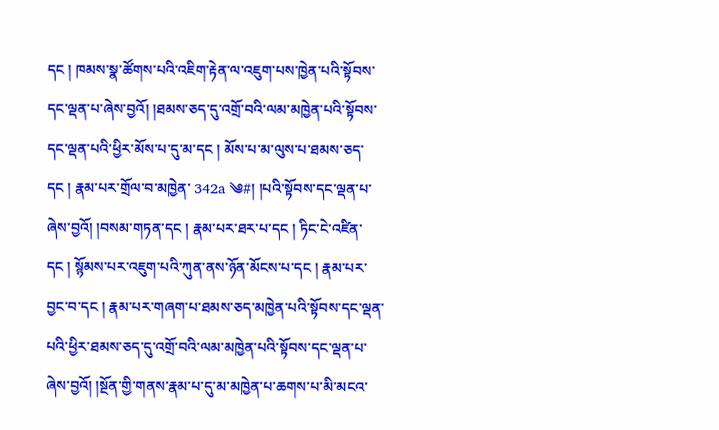དང ། ཁམས་སྣ་ཚོགས་པའི་འཇིག་རྟེན་ལ་འཇུག་པས་ཁྱེན་པའི་སྟོབས་དང་ལྡན་པ་ཞེས་བྱའོ། །ཐམས་ཅད་དུ་འགྲོ་བའི་ལམ་མཁྱེན་པའི་སྟོབས་དང་ལྡན་པའི་ཕྱིར་མོས་པ་དུ་མ་དང ། མོས་པ་མ་ལུས་པ་ཐམས་ཅད་དང ། རྣམ་པར་གྲོལ་བ་མཁྱེན་ 342a ༄#། །པའི་སྟོབས་དང་ལྡན་པ་ཞེས་བྱའོ། །བསམ་གཏན་དང ། རྣམ་པར་ཐར་པ་དང ། ཏིང་ངེ་འཛིན་དང ། སྙོམས་པར་འཇུག་པའི་ཀུན་ནས་ཉོན་མོངས་པ་དང ། རྣམ་པར་བྱང་བ་དང ། རྣམ་པར་གཞག་པ་ཐམས་ཅད་མཁྱེན་པའི་སྟོབས་དང་ལྡན་པའི་ཕྱིར་ཐམས་ཅད་དུ་འགྲོ་བའི་ལམ་མཁྱེན་པའི་སྟོབས་དང་ལྡན་པ་ཞེས་བྱའོ། །སྔོན་གྱི་གནས་རྣམ་པ་དུ་མ་མཁྱེན་པ་ཆགས་པ་མི་མངའ་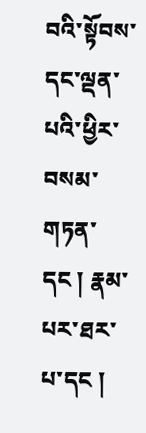བའི་སྟོབས་དང་ལྡན་པའི་ཕྱིར་བསམ་གཏན་དང ། རྣམ་པར་ཐར་པ་དང །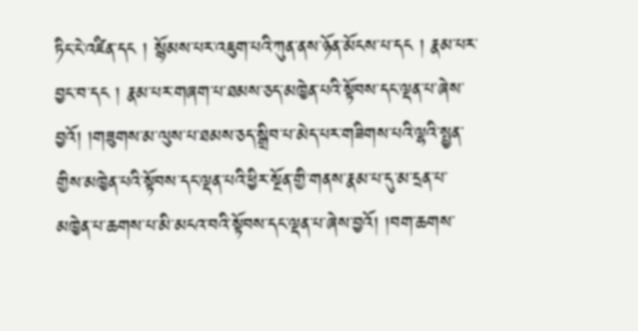ཏིང་ངེ་འཛིན་དང ། སྙོམས་པར་འཇུག་པའི་ཀུན་ནས་ཉོན་མོངས་པ་དང ། རྣམ་པར་བྱང་བ་དང ། རྣམ་པར་གཞག་པ་ཐམས་ཅད་མཁྱེན་པའི་སྟོབས་དང་ལྡན་པ་ཞེས་བྱའོ། །གཟུགས་མ་ལུས་པ་ཐམས་ཅད་སྒྲིབ་པ་མེད་པར་གཟིགས་པའི་ལྷའི་སྤྱན་གྱིས་མཁྱེན་པའི་སྟོབས་དང་ལྡན་པའི་ཕྱིར་སྔོན་གྱི་གནས་རྣམ་པ་དུ་མ་དྲན་པ་མཁྱེན་པ་ཆགས་པ་མི་མངའ་བའི་སྟོབས་དང་ལྡན་པ་ཞེས་བྱའོ། །བག་ཆགས་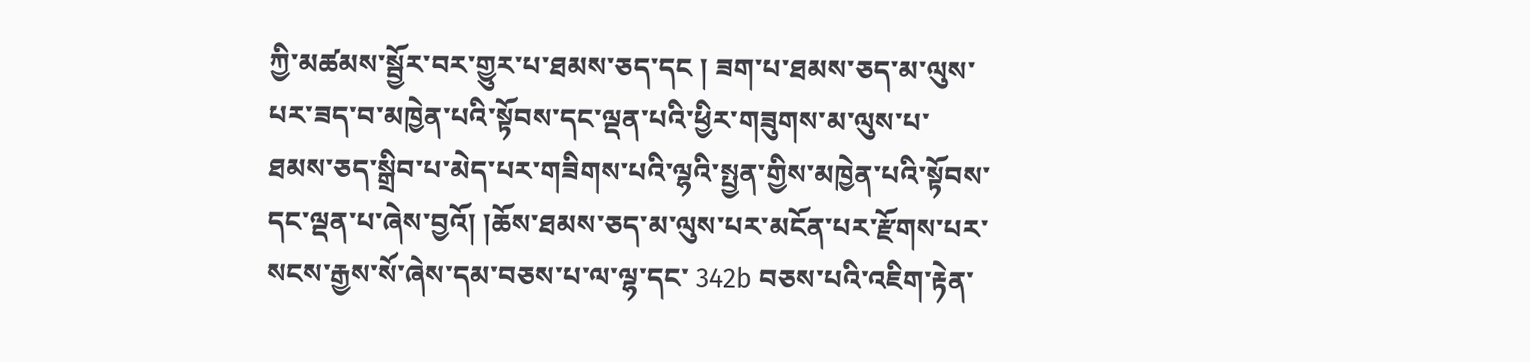ཀྱི་མཚམས་སྦྱོར་བར་གྱུར་པ་ཐམས་ཅད་དང ། ཟག་པ་ཐམས་ཅད་མ་ལུས་པར་ཟད་བ་མཁྱེན་པའི་སྟོབས་དང་ལྡན་པའི་ཕྱིར་གཟུགས་མ་ལུས་པ་ཐམས་ཅད་སྒྲིབ་པ་མེད་པར་གཟིགས་པའི་ལྷའི་སྤྱན་གྱིས་མཁྱེན་པའི་སྟོབས་དང་ལྡན་པ་ཞེས་བྱའོ། །ཆོས་ཐམས་ཅད་མ་ལུས་པར་མངོན་པར་རྫོགས་པར་སངས་རྒྱས་སོ་ཞེས་དམ་བཅས་པ་ལ་ལྷ་དང་ 342b བཅས་པའི་འཇིག་རྟེན་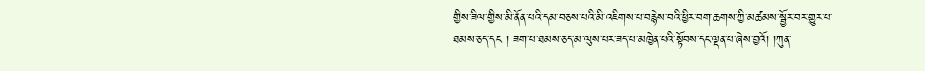གྱིས་ཟིལ་གྱིས་མི་ནོན་པའི་དམ་བཅས་པའི་མི་འཇིགས་པ་བརྙེས་བའི་ཕྱིར་བག་ཆགས་ཀྱི་མཚམས་སྦྱོར་བར་གྱུར་པ་ཐམས་ཅད་དང ། ཟག་པ་ཐམས་ཅད་མ་ལུས་པར་ཟད་པ་མཁྱེན་པའི་སྟོབས་དང་ལྡན་པ་ཞེས་བྱའོ། །ཀུན་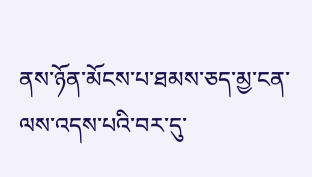ནས་ཉོན་མོངས་པ་ཐམས་ཅད་མྱ་ངན་ལས་འདས་པའི་བར་དུ་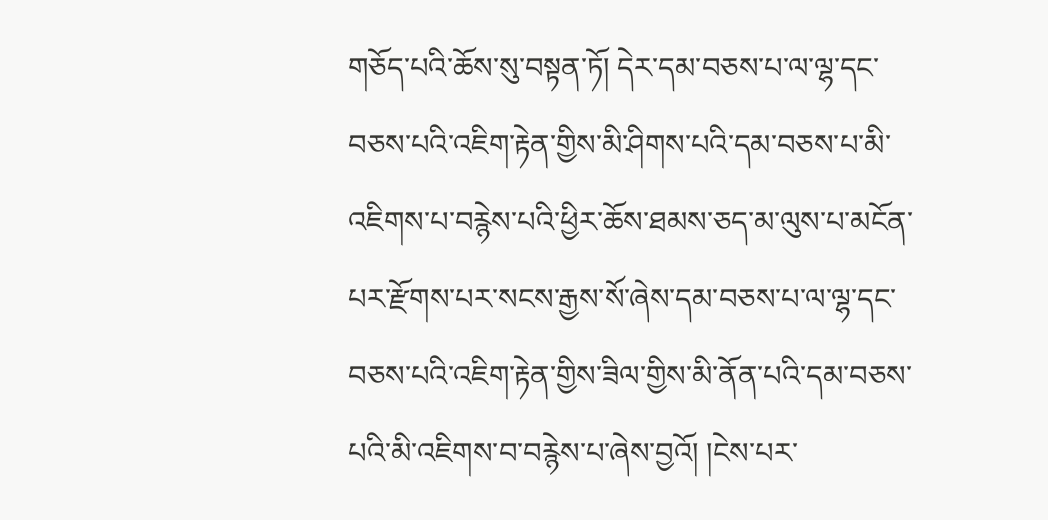གཅོད་པའི་ཆོས་སུ་བསྟན་ཏོ། དེར་དམ་བཅས་པ་ལ་ལྷ་དང་བཅས་པའི་འཇིག་རྟེན་གྱིས་མི་ཤིགས་པའི་དམ་བཅས་པ་མི་འཇིགས་པ་བརྙེས་པའི་ཕྱིར་ཆོས་ཐམས་ཅད་མ་ལུས་པ་མངོན་པར་རྫོགས་པར་སངས་རྒྱས་སོ་ཞེས་དམ་བཅས་པ་ལ་ལྷ་དང་བཅས་པའི་འཇིག་རྟེན་གྱིས་ཟིལ་གྱིས་མི་ནོན་པའི་དམ་བཅས་པའི་མི་འཇིགས་བ་བརྙེས་པ་ཞེས་བྱའོ། །ངེས་པར་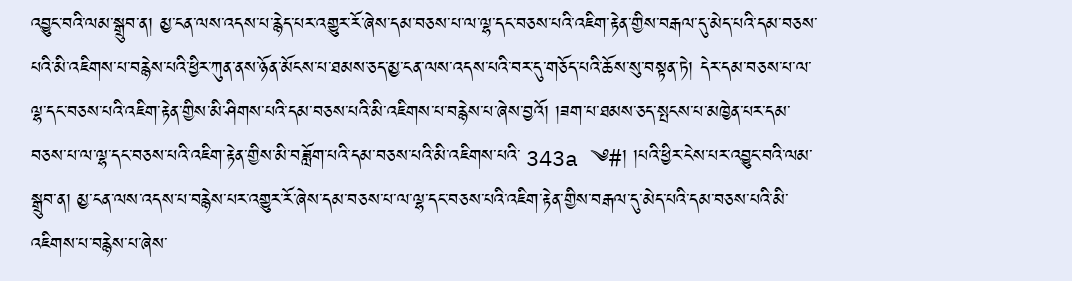འབྱུང་བའི་ལམ་སྒྲུབ་ན། མྱ་ངན་ལས་འདས་པ་རྙེད་པར་འགྱུར་རོ་ཞེས་དམ་བཅས་པ་ལ་ལྷ་དང་བཅས་པའི་འཇིག་རྟེན་གྱིས་བརྒལ་དུ་མེད་པའི་དམ་བཅས་པའི་མི་འཇིགས་པ་བརྙེས་པའི་ཕྱིར་ཀུན་ནས་ཉོན་མོངས་པ་ཐམས་ཅད་མྱ་ངན་ལས་འདས་པའི་བར་དུ་གཅོད་པའི་ཆོས་སུ་བསྟན་ཏེ། དེར་དམ་བཅས་པ་ལ་ལྷ་དང་བཅས་པའི་འཇིག་རྟེན་གྱིས་མི་ཤིགས་པའི་དམ་བཅས་པའི་མི་འཇིགས་པ་བརྙེས་པ་ཞེས་བྱའོ། །ཟག་པ་ཐམས་ཅད་སྤངས་པ་མཁྱེན་པར་དམ་བཅས་པ་ལ་ལྷ་དང་བཅས་པའི་འཇིག་རྟེན་གྱིས་མི་བཟློག་པའི་དམ་བཅས་པའི་མི་འཇིགས་པའི་ 343a ༄#། །པའི་ཕྱིར་ངེས་པར་འབྱུང་བའི་ལམ་སྒྲུབ་ན། མྱ་ངན་ལས་འདས་པ་བརྙེས་པར་འགྱུར་རོ་ཞེས་དམ་བཅས་པ་ལ་ལྷ་དང་བཅས་པའི་འཇིག་རྟེན་གྱིས་བརྒལ་དུ་མེད་པའི་དམ་བཅས་པའི་མི་འཇིགས་པ་བརྙེས་པ་ཞེས་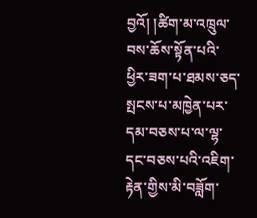བྱའོ། །ཚིག་མ་འཁྲུལ་བས་ཆོས་སྟོན་པའི་ཕྱིར་ཟག་པ་ཐམས་ཅད་སྤངས་པ་མཁྱེན་པར་དམ་བཅས་པ་ལ་ལྷ་དང་བཅས་པའི་འཇིག་རྟེན་གྱིས་མི་བཟློག་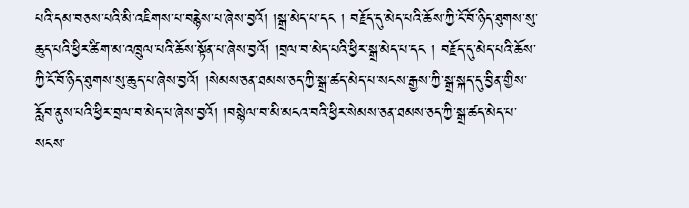པའི་དམ་བཅས་པའི་མི་འཇིགས་པ་བརྙེས་པ་ཞེས་བྱའོ། །སྒྲ་མེད་པ་དང ། བརྗོད་དུ་མེད་པའི་ཆོས་ཀྱི་ངོ་བོ་ཉིད་ཐུགས་སུ་ཆུད་པའི་ཕྱིར་ཚིག་མ་འཁྲུལ་པའི་ཆོས་སྟོན་པ་ཞེས་བྱའོ། །བྲལ་བ་མེད་པའི་ཕྱིར་སྒྲ་མེད་པ་དང ། བརྗོད་དུ་མེད་པའི་ཆོས་ཀྱི་ངོ་བོ་ཉིད་ཐུགས་སུ་ཆུད་པ་ཞེས་བྱའོ། །སེམས་ཅན་ཐམས་ཅད་ཀྱི་སྒྲ་ཚད་མེད་པ་སངས་རྒྱས་ཀྱི་སྒྲ་སྐད་དུ་བྱིན་གྱིས་རློབ་ནུས་པའི་ཕྱིར་བྲལ་བ་མེད་པ་ཞེས་བྱའོ། །བསྙེལ་བ་མི་མངའ་བའི་ཕྱིར་སེམས་ཅན་ཐམས་ཅད་ཀྱི་སྒྲ་ཚད་མེད་པ་སངས་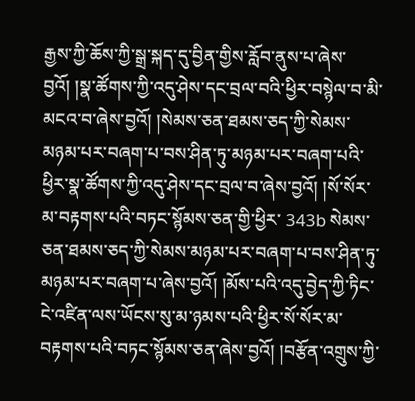རྒྱས་ཀྱི་ཆོས་ཀྱི་སྒྲ་སྐད་དུ་བྱིན་གྱིས་རློབ་ནུས་པ་ཞེས་བྱའོ། །སྣ་ཚོགས་ཀྱི་འདུ་ཤེས་དང་བྲལ་བའི་ཕྱིར་བསྙེལ་བ་མི་མངའ་བ་ཞེས་བྱའོ། །སེམས་ཅན་ཐམས་ཅད་ཀྱི་སེམས་མཉམ་པར་བཞག་པ་བས་ཤིན་ཏུ་མཉམ་པར་བཞག་པའི་ཕྱིར་སྣ་ཚོགས་ཀྱི་འདུ་ཤེས་དང་བྲལ་བ་ཞེས་བྱའོ། །སོ་སོར་མ་བརྟགས་པའི་བཏང་སྙོམས་ཅན་གྱི་ཕྱིར་ 343b སེམས་ཅན་ཐམས་ཅད་ཀྱི་སེམས་མཉམ་པར་བཞག་པ་བས་ཤིན་ཏུ་མཉམ་པར་བཞག་པ་ཞེས་བྱའོ། །མོས་པའི་འདུ་བྱེད་ཀྱི་ཏིང་ངེ་འཛིན་ལས་ཡོངས་སུ་མ་ཉམས་པའི་ཕྱིར་སོ་སོར་མ་བརྟགས་པའི་བཏང་སྙོམས་ཅན་ཞེས་བྱའོ། །བརྩོན་འགྲུས་ཀྱི་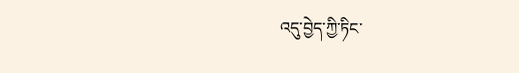འདུ་བྱེད་ཀྱི་ཏིང་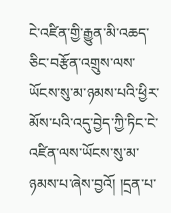ངེ་འཛིན་གྱི་རྒྱུན་མི་འཆད་ཅིང་བརྩོན་འགྲུས་ལས་ཡོངས་སུ་མ་ཉམས་པའི་ཕྱིར་མོས་པའི་འདུ་བྱེད་ཀྱི་ཏིང་ངེ་འཛིན་ལས་ཡོངས་སུ་མ་ཉམས་པ་ཞེས་བྱའོ། །དྲན་པ་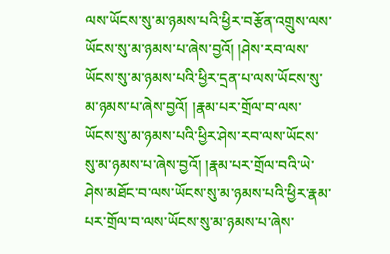ལས་ཡོངས་སུ་མ་ཉམས་པའི་ཕྱིར་བརྩོན་འགྲུས་ལས་ཡོངས་སུ་མ་ཉམས་པ་ཞེས་བྱའོ། །ཤེས་རབ་ལས་ཡོངས་སུ་མ་ཉམས་པའི་ཕྱིར་དྲན་པ་ལས་ཡོངས་སུ་མ་ཉམས་པ་ཞེས་བྱའོ། །རྣམ་པར་གྲོལ་བ་ལས་ཡོངས་སུ་མ་ཉམས་པའི་ཕྱིར་ཤེས་རབ་ལས་ཡོངས་སུ་མ་ཉམས་པ་ཞེས་བྱའོ། །རྣམ་པར་གྲོལ་བའི་ཡེ་ཤེས་མཐོང་བ་ལས་ཡོངས་སུ་མ་ཉམས་པའི་ཕྱིར་རྣམ་པར་གྲོལ་བ་ལས་ཡོངས་སུ་མ་ཉམས་པ་ཞེས་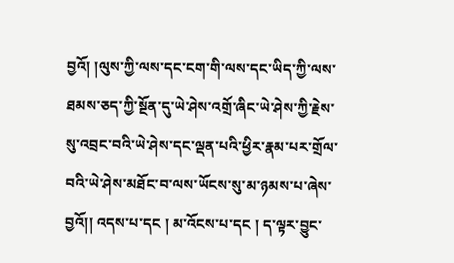བྱའོ། །ལུས་ཀྱི་ལས་དང་ངག་གི་ལས་དང་ཡིད་ཀྱི་ལས་ཐམས་ཅད་ཀྱི་སྔོན་དུ་ཡེ་ཤེས་འགྲོ་ཞིང་ཡེ་ཤེས་ཀྱི་རྗེས་སུ་འབྲང་བའི་ཡེ་ཤེས་དང་ལྡན་པའི་ཕྱིར་རྣམ་པར་གྲོལ་བའི་ཡེ་ཤེས་མཐོང་བ་ལས་ཡོངས་སུ་མ་ཉམས་པ་ཞེས་བྱའོ།། འདས་པ་དང ། མ་འོངས་པ་དང ། ད་ལྟར་བྱུང་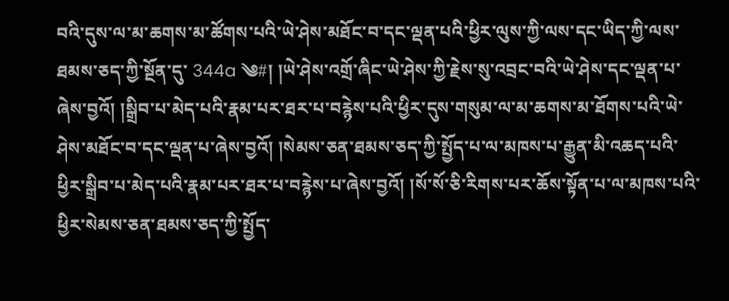བའི་དུས་ལ་མ་ཆགས་མ་ཚོགས་པའི་ཡེ་ཤེས་མཐོང་བ་དང་ལྡན་པའི་ཕྱིར་ལུས་ཀྱི་ལས་དང་ཡིད་ཀྱི་ལས་ཐམས་ཅད་ཀྱི་སྔོན་དུ་ 344a ༄#། །ཡེ་ཤེས་འགྲོ་ཞིང་ཡེ་ཤེས་ཀྱི་རྗེས་སུ་འབྲང་བའི་ཡེ་ཤེས་དང་ལྡན་པ་ཞེས་བྱའོ། །སྒྲིབ་པ་མེད་པའི་རྣམ་པར་ཐར་པ་བརྙེས་པའི་ཕྱིར་དུས་གསུམ་ལ་མ་ཆགས་མ་ཐོགས་པའི་ཡེ་ཤེས་མཐོང་བ་དང་ལྡན་པ་ཞེས་བྱའོ། །སེམས་ཅན་ཐམས་ཅད་ཀྱི་སྤྱོད་པ་ལ་མཁས་པ་རྒྱུན་མི་འཆད་པའི་ཕྱིར་སྒྲིབ་པ་མེད་པའི་རྣམ་པར་ཐར་པ་བརྙེས་པ་ཞེས་བྱའོ། །སོ་སོ་ཅི་རིགས་པར་ཆོས་སྟོན་པ་ལ་མཁས་པའི་ཕྱིར་སེམས་ཅན་ཐམས་ཅད་ཀྱི་སྤྱོད་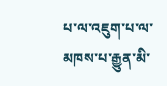པ་ལ་འཇུག་པ་ལ་མཁས་པ་རྒྱུན་མི་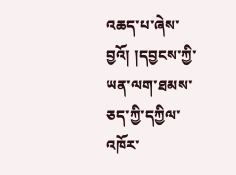འཆད་པ་ཞེས་བྱའོ། །དབྱངས་ཀྱི་ཡན་ལག་ཐམས་ཅད་ཀྱི་དཀྱིལ་འཁོར་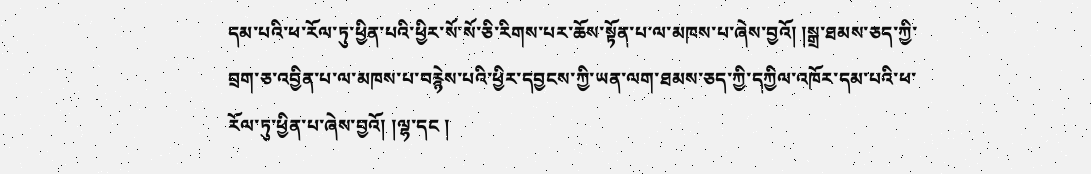དམ་པའི་ཕ་རོལ་ཏུ་ཕྱིན་པའི་ཕྱིར་སོ་སོ་ཅི་རིགས་པར་ཆོས་སྟོན་པ་ལ་མཁས་པ་ཞེས་བྱའོ། །སྒྲ་ཐམས་ཅད་ཀྱི་བྲག་ཅ་འབྱིན་པ་ལ་མཁས་པ་བརྙེས་པའི་ཕྱིར་དབྱངས་ཀྱི་ཡན་ལག་ཐམས་ཅད་ཀྱི་དཀྱིལ་འཁོར་དམ་པའི་ཕ་རོལ་ཏུ་ཕྱིན་པ་ཞེས་བྱའོ། །ལྷ་དང །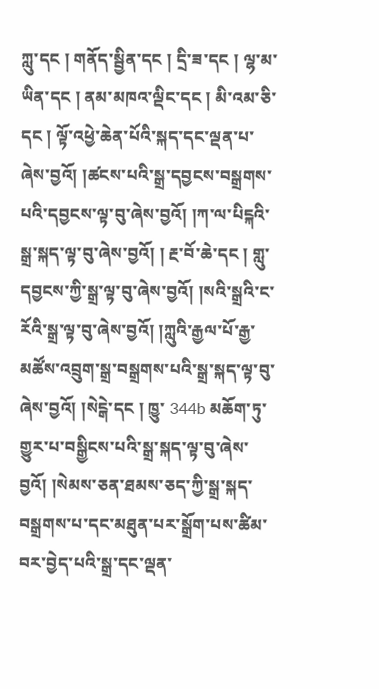ཀླུ་དང ། གནོད་སྦྱིན་དང ། དྲི་ཟ་དང ། ལྷ་མ་ཡིན་དང ། ནམ་མཁའ་ལྡིང་དང ། མི་འམ་ཅི་དང ། ལྟོ་འཕྱེ་ཆེན་པོའི་སྐད་དང་ལྡན་པ་ཞེས་བྱའོ། །ཚངས་པའི་སྒྲ་དབྱངས་བསྒྲགས་པའི་དབྱངས་ལྟ་བུ་ཞེས་བྱའོ། །ཀ་ལ་པིངྐའི་སྒྲ་སྐད་ལྟ་བུ་ཞེས་བྱའོ། ། རྔ་བོ་ཆེ་དང ། གླུ་དབྱངས་ཀྱི་སྒྲ་ལྟ་བུ་ཞེས་བྱའོ། །སའི་སྒྲའི་ང་རོའི་སྒྲ་ལྟ་བུ་ཞེས་བྱའོ། །ཀླུའི་རྒྱལ་པོ་རྒྱ་མཚོས་འབྲུག་སྒྲ་བསྒྲགས་པའི་སྒྲ་སྐད་ལྟ་བུ་ཞེས་བྱའོ། །སེངྒེ་དང ། ཁྱུ་ 344b མཆོག་ཏུ་གྱུར་པ་བསྒྱིངས་པའི་སྒྲ་སྐད་ལྟ་བུ་ཞེས་བྱའོ། །སེམས་ཅན་ཐམས་ཅད་ཀྱི་སྒྲ་སྐད་བསྒྲགས་པ་དང་མཐུན་པར་སྒྲོག་པས་ཚིམ་བར་བྱེད་པའི་སྒྲ་དང་ལྡན་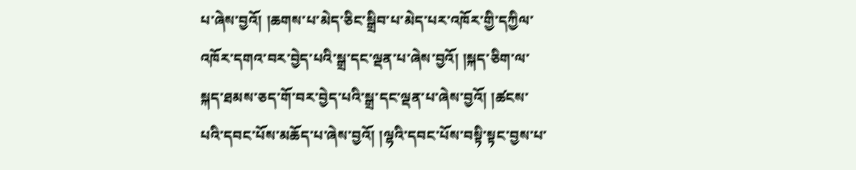པ་ཞེས་བྱའོ། །ཆགས་པ་མེད་ཅིང་སྒྲིབ་པ་མེད་པར་འཁོར་གྱི་དཀྱིལ་འཁོར་དགའ་བར་བྱེད་པའི་སྒྲ་དང་ལྡན་པ་ཞེས་བྱའོ། །སྐད་ཅིག་ལ་སྐད་ཐམས་ཅད་གོ་བར་བྱེད་པའི་སྒྲ་དང་ལྡན་པ་ཞེས་བྱའོ། །ཚངས་པའི་དབང་པོས་མཆོད་པ་ཞེས་བྱའོ། །ལྷའི་དབང་པོས་བསྟི་སྟང་བྱས་པ་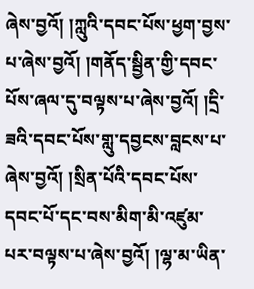ཞེས་བྱའོ། །ཀླུའི་དབང་པོས་ཕྱག་བྱས་པ་ཞེས་བྱའོ། །གནོད་སྦྱིན་གྱི་དབང་པོས་ཞལ་དུ་བལྟས་པ་ཞེས་བྱའོ། །དྲི་ཟའི་དབང་པོས་གླུ་དབྱངས་བླངས་པ་ཞེས་བྱའོ། །སྲིན་པོའི་དབང་པོས་དབང་པོ་དང་བས་མིག་མི་འཛུམ་པར་བལྟས་པ་ཞེས་བྱའོ། །ལྷ་མ་ཡིན་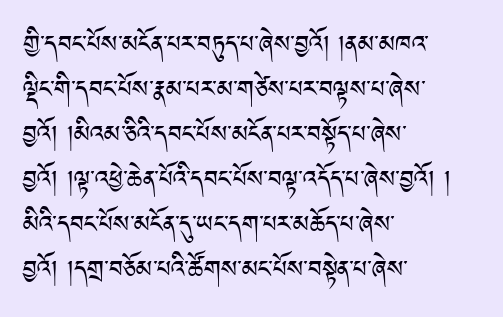གྱི་དབང་པོས་མངོན་པར་བཏུད་པ་ཞེས་བྱའོ། །ནམ་མཁའ་ལྡིང་གི་དབང་པོས་རྣམ་པར་མ་གཙེས་པར་བལྟས་པ་ཞེས་བྱའོ། །མིའམ་ཅིའི་དབང་པོས་མངོན་པར་བསྟོད་པ་ཞེས་བྱའོ། །ལྟ་འཕྱེ་ཆེན་པོའི་དབང་པོས་བལྟ་འདོད་པ་ཞེས་བྱའོ། ། མིའི་དབང་པོས་མངོན་དུ་ཡང་དག་པར་མཆོད་པ་ཞེས་བྱའོ། །དགྲ་བཅོམ་པའི་ཚོགས་མང་པོས་བསྟེན་པ་ཞེས་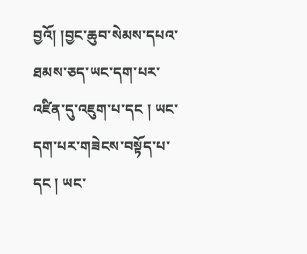བྱའོ། །བྱང་ཆུབ་སེམས་དཔའ་ཐམས་ཅད་ཡང་དག་པར་འཛིན་དུ་འཇུག་པ་དང ། ཡང་དག་པར་གཟེངས་བསྟོད་པ་དང ། ཡང་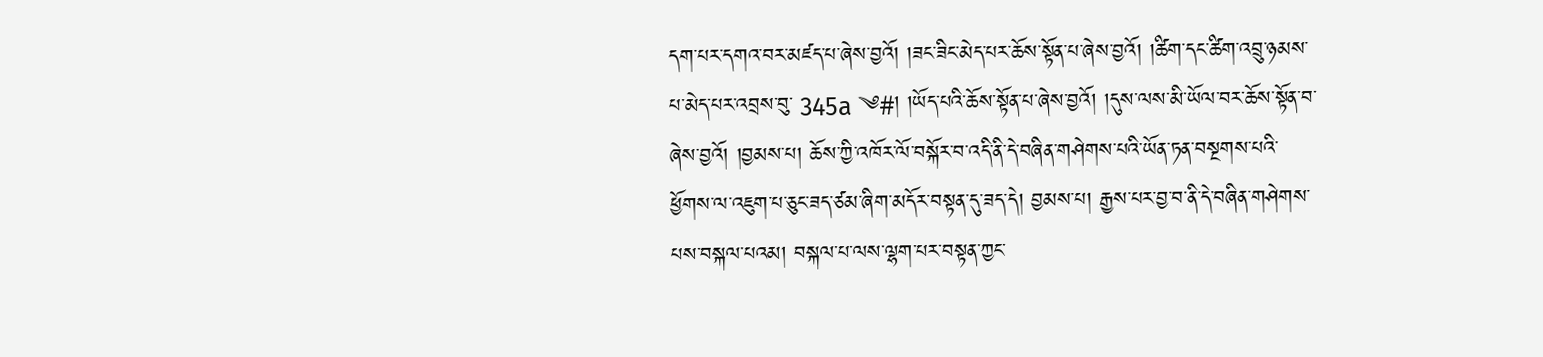དག་པར་དགའ་བར་མཛད་པ་ཞེས་བྱའོ། །ཟང་ཟིང་མེད་པར་ཆོས་སྟོན་པ་ཞེས་བྱའོ། །ཚིག་དང་ཚིག་འབྲུ་ཉམས་པ་མེད་པར་འབྲས་བུ་ 345a ༄#། །ཡོད་པའི་ཆོས་སྟོན་པ་ཞེས་བྱའོ། །དུས་ལས་མི་ཡོལ་བར་ཆོས་སྟོན་བ་ཞེས་བྱའོ། །བྱམས་པ། ཆོས་ཀྱི་འཁོར་ལོ་བསྐོར་བ་འདི་ནི་དེ་བཞིན་གཤེགས་པའི་ཡོན་ཏན་བསྔགས་པའི་ཕྱོགས་ལ་འཇུག་པ་ཅུང་ཟད་ཙམ་ཞིག་མདོར་བསྟན་དུ་ཟད་དེ། བྱམས་པ། རྒྱས་པར་བྱ་བ་ནི་དེ་བཞིན་གཤེགས་པས་བསྐལ་པའམ། བསྐལ་པ་ལས་ལྷག་པར་བསྟན་ཀྱང་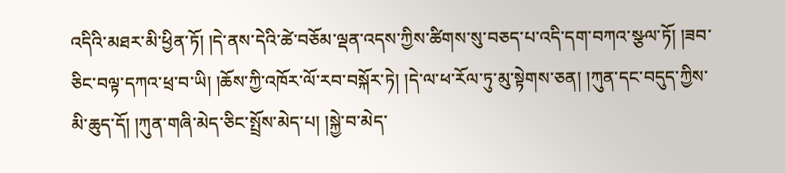འདིའི་མཐར་མི་ཕྱིན་ཏོ། །དེ་ནས་དེའི་ཚེ་བཅོམ་ལྡན་འདས་ཀྱིས་ཚིགས་སུ་བཅད་པ་འདི་དག་བཀའ་སྩལ་ཏོ། །ཟབ་ཅིང་བལྟ་དཀའ་ཕྲ་བ་ཡི། །ཆོས་ཀྱི་འཁོར་ལོ་རབ་བསྐོར་ཏེ། །དེ་ལ་ཕ་རོལ་ཏུ་མུ་སྟེགས་ཅན། །ཀུན་དང་བདུད་ཀྱིས་མི་ཆུད་དོ། །ཀུན་གཞི་མེད་ཅིང་སྤྲོས་མེད་པ། །སྐྱེ་བ་མེད་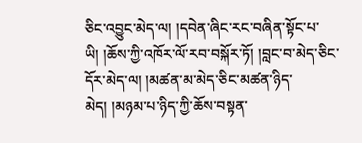ཅིང་འབྱུང་མེད་ལ། །དབེན་ཞིང་རང་བཞིན་སྟོང་པ་ཡི། །ཆོས་ཀྱི་འཁོར་ལོ་རབ་བསྐོར་ཏོ། །བླང་བ་མེད་ཅིང་དོར་མེད་ལ། །མཚན་མ་མེད་ཅིང་མཚན་ཉིད་མེད། །མཉམ་པ་ཉིད་ཀྱི་ཆོས་བསྟན་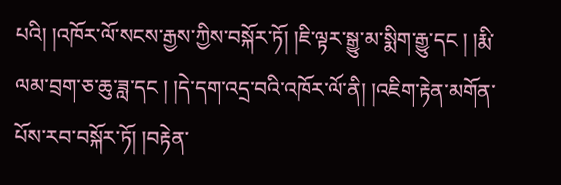པའི། །འཁོར་ལོ་སངས་རྒྱས་ཀྱིས་བསྐོར་ཏོ། །ཇི་ལྟར་སྒྱུ་མ་སྨིག་རྒྱུ་དང ། །རྨི་ལམ་བྲག་ཅ་ཆུ་ཟླ་དང ། །དེ་དག་འདྲ་བའི་འཁོར་ལོ་ནི། །འཇིག་རྟེན་མགོན་པོས་རབ་བསྐོར་ཏོ། །བརྟེན་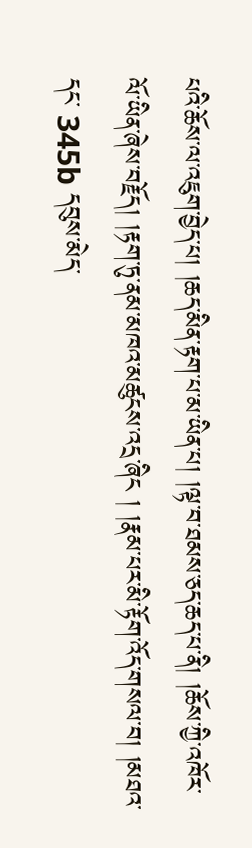པའི་ཆོས་ལ་འཇུག་བྱེད་པ། །ཆད་མིན་རྟག་པ་མ་ཡིན་པ། །ལྟ་བ་ཐམས་ཅད་ཆད་པ་ནི། །ཆོས་ཀྱི་འཁོར་ལོ་ཡིན་ཞེས་བརྗོད། །རྟག་ཏུ་ནམ་མཁའ་མཚུངས་འདྲ་ཞིང ། །རྣམ་པར་མི་རྟོག་འོད་གསལ་བ། །མཐའ་དང་ 345b དབུས་མེད་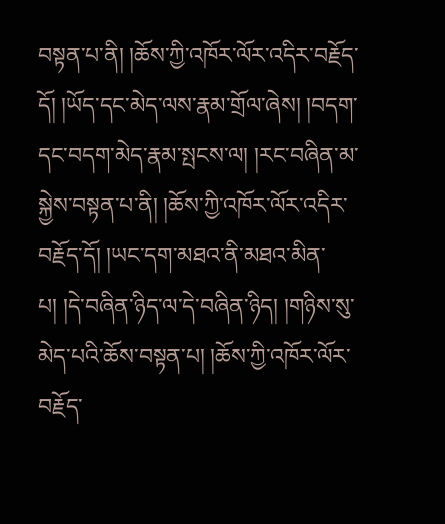བསྟན་པ་ནི། །ཆོས་ཀྱི་འཁོར་ལོར་འདིར་བརྗོད་དོ། །ཡོད་དང་མེད་ལས་རྣམ་གྲོལ་ཞེས། །བདག་དང་བདག་མེད་རྣམ་སྤངས་ལ། །རང་བཞིན་མ་སྐྱེས་བསྟན་པ་ནི། །ཆོས་ཀྱི་འཁོར་ལོར་འདིར་བརྗོད་དོ། །ཡང་དག་མཐའ་ནི་མཐའ་མིན་པ། །དེ་བཞིན་ཉིད་ལ་དེ་བཞིན་ཉིད། །གཉིས་སུ་མེད་པའི་ཆོས་བསྟན་པ། །ཆོས་ཀྱི་འཁོར་ལོར་བརྗོད་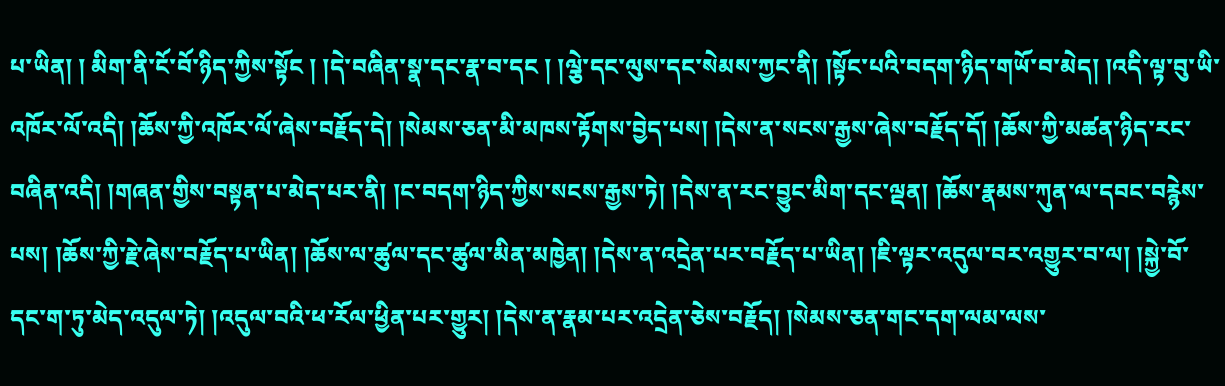པ་ཡིན། ། མིག་ནི་ངོ་བོ་ཉིད་ཀྱིས་སྟོང ། །དེ་བཞིན་སྣ་དང་རྣ་བ་དང ། །ལྕེ་དང་ལུས་དང་སེམས་ཀྱང་ནི། །སྟོང་པའི་བདག་ཉིད་གཡོ་བ་མེད། །འདི་ལྟ་བུ་ཡི་འཁོར་ལོ་འདི། །ཆོས་ཀྱི་འཁོར་ལོ་ཞེས་བརྗོད་དེ། །སེམས་ཅན་མི་མཁས་རྟོགས་བྱེད་པས། །དེས་ན་སངས་རྒྱས་ཞེས་བརྗོད་དོ། །ཆོས་ཀྱི་མཚན་ཉིད་རང་བཞིན་འདི། །གཞན་གྱིས་བསྟན་པ་མེད་པར་ནི། །ང་བདག་ཉིད་ཀྱིས་སངས་རྒྱས་ཏེ། །དེས་ན་རང་བྱུང་མིག་དང་ལྡན། །ཆོས་རྣམས་ཀུན་ལ་དབང་བརྙེས་པས། །ཆོས་ཀྱི་རྗེ་ཞེས་བརྗོད་པ་ཡིན། །ཆོས་ལ་ཚུལ་དང་ཚུལ་མིན་མཁྱེན། །དེས་ན་འདྲེན་པར་བརྗོད་པ་ཡིན། །ཇི་ལྟར་འདུལ་བར་འགྱུར་བ་ལ། །སྐྱེ་བོ་དང་ག་ཏུ་མེད་འདུལ་ཏེ། །འདུལ་བའི་ཕ་རོལ་ཕྱིན་པར་གྱུར། །དེས་ན་རྣམ་པར་འདྲེན་ཅེས་བརྗོད། །སེམས་ཅན་གང་དག་ལམ་ལས་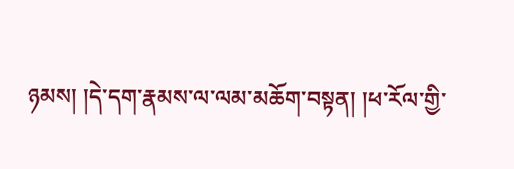ཉམས། །དེ་དག་རྣམས་ལ་ལམ་མཆོག་བསྟན། །ཕ་རོལ་གྱི་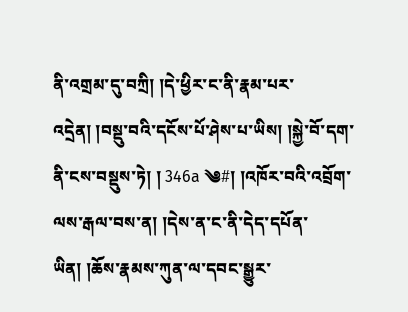ནི་འགྲམ་དུ་བཀྲི། །དེ་ཕྱིར་ང་ནི་རྣམ་པར་འདྲེན། །བསྡུ་བའི་དངོས་པོ་ཤེས་པ་ཡིས། །སྐྱེ་བོ་དག་ནི་ངས་བསྡུས་ཏེ། ། 346a ༄#། །འཁོར་བའི་འབྲོག་ལས་རྒལ་བས་ན། །དེས་ན་ང་ནི་དེད་དཔོན་ཡིན། །ཆོས་རྣམས་ཀུན་ལ་དབང་སྒྱུར་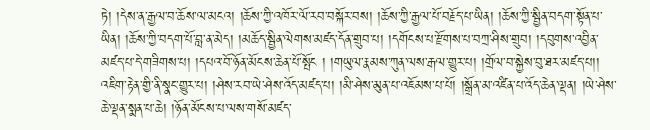ཏེ། །དེས་ན་རྒྱལ་བ་ཆོས་ལ་མངའ། །ཆོས་ཀྱི་འཁོར་ལོ་རབ་བསྐོར་བས། །ཆོས་ཀྱི་རྒྱལ་པོ་བརྗོད་པ་ཡིན། །ཆོས་ཀྱི་སྦྱིན་བདག་སྟོན་པ་ཡིན། །ཆོས་ཀྱི་བདག་པོ་བླ་ན་མེད། །མཆོད་སྦྱིན་ལེགས་མཛད་དོན་གྲུབ་པ། །དགོངས་པ་རྫོགས་པ་བཀྲ་ཤིས་གྲུབ། །དབུགས་འབྱིན་མཛད་པ་དེ་གཟིགས་པ། །དཔའ་བོ་ཉོན་མོངས་ཆེན་པོ་སྤོང ། །གཡུལ་རྣམས་ཀུན་ལས་རྒལ་གྱུར་པ། །གྲོལ་བ་སྐྱེས་བུ་ཐར་མཛད་པ།། འཇིག་རྟེན་གྱི་ནི་སྣང་གྱུར་པ། །ཤེས་རབ་ཡེ་ཤེས་འོད་མཛད་པ། །མི་ཤེས་མུན་པ་འཇོམས་པ་པོ། །སྒྲོན་མ་འཛིན་པ་འོད་ཆེན་ལྡན། །ཡེ་ཤེས་ཆེ་ལྡན་སྨན་པ་ཆེ། །ཉོན་མོངས་པ་ལས་གསོ་མཛད་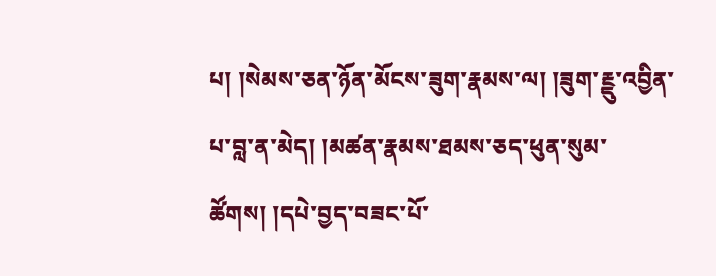པ། །སེམས་ཅན་ཉོན་མོངས་ཟུག་རྣམས་ལ། །ཟུག་རྔྡུ་འབྱིན་པ་བླ་ན་མེད། །མཚན་རྣམས་ཐམས་ཅད་ཕུན་སུམ་ཚོགས། །དཔེ་བྱད་བཟང་པོ་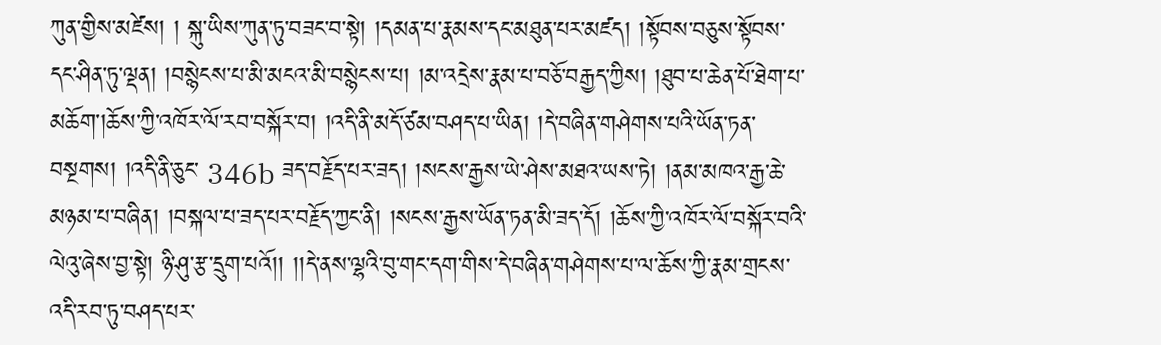ཀུན་གྱིས་མཛེས། ། སྐུ་ཡིས་ཀུན་ཏུ་བཟང་བ་སྟེ། །དམན་པ་རྣམས་དང་མཐུན་པར་མཛད། །སྟོབས་བཅུས་སྟོབས་དང་ཤིན་ཏུ་ལྡན། །བསྙེངས་པ་མི་མངའ་མི་བསྙེངས་པ། །མ་འདྲེས་རྣམ་པ་བཅོ་བརྒྱད་ཀྱིས། །ཐུབ་པ་ཆེན་པོ་ཐེག་པ་མཆོག་།ཆོས་ཀྱི་འཁོར་ལོ་རབ་བསྐོར་བ། །འདི་ནི་མདོ་ཙམ་བཤད་པ་ཡིན། །དེ་བཞིན་གཤེགས་པའི་ཡོན་ཏན་བསྔགས། །འདི་ནི་ཅུང་ 346b ཟད་བརྗོད་པར་ཟད། །སངས་རྒྱས་ཡེ་ཤེས་མཐའ་ཡས་ཏེ། །ནམ་མཁའ་རྒྱ་ཆེ་མཉམ་པ་བཞིན། །བསྐལ་པ་ཟད་པར་བརྗོད་ཀྱང་ནི། །སངས་རྒྱས་ཡོན་ཏན་མི་ཟད་དོ། །ཆོས་ཀྱི་འཁོར་ལོ་བསྐོར་བའི་ལེའུ་ཞེས་བྱ་སྟེ། ཉི་ཤུ་རྩ་དྲུག་པའོ།། །།དེ་ནས་ལྷའི་བུ་གང་དག་གིས་དེ་བཞིན་གཤེགས་པ་ལ་ཆོས་ཀྱི་རྣམ་གྲངས་འདི་རབ་ཏུ་བཤད་པར་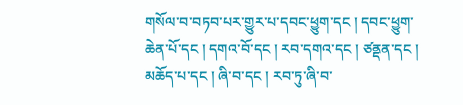གསོལ་བ་བཏབ་པར་གྱུར་པ་དབང་ཕྱུག་དང ། དབང་ཕྱུག་ཆེན་པོ་དང ། དགའ་བོ་དང ། རབ་དགའ་དང ། ཙནྡན་དང ། མཆོད་པ་དང ། ཞི་བ་དང ། རབ་ཏུ་ཞི་བ་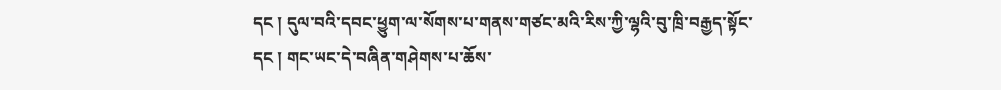དང ། དུལ་བའི་དབང་ཕྱུག་ལ་སོགས་པ་གནས་གཙང་མའི་རིས་ཀྱི་ལྷའི་བུ་ཁྲི་བརྒྱད་སྟོང་དང ། གང་ཡང་དེ་བཞིན་གཤེགས་པ་ཆོས་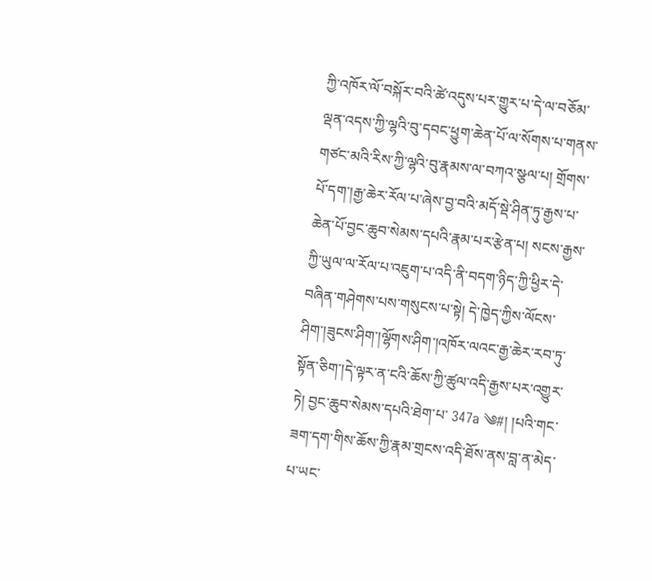ཀྱི་འཁོར་ལོ་བསྐོར་བའི་ཚེ་འདུས་པར་གྱུར་པ་དེ་ལ་བཅོམ་ལྡན་འདས་ཀྱི་ལྷའི་བུ་དབང་ཕྱུག་ཆེན་པོ་ལ་སོགས་པ་གནས་གཙང་མའི་རིས་ཀྱི་ལྷའི་བུ་རྣམས་ལ་བཀའ་སྩལ་པ། གྲོགས་པོ་དག་།རྒྱ་ཆེར་རོལ་པ་ཞེས་བྱ་བའི་མདོ་སྡེ་ཤིན་ཏུ་རྒྱས་པ་ཆེན་པོ་བྱང་ཆུབ་སེམས་དཔའི་རྣམ་པར་རྩེན་པ། སངས་རྒྱས་ཀྱི་ཡུལ་ལ་རོལ་པ་འཇུག་པ་འདི་ནི་བདག་ཉིད་ཀྱི་ཕྱིར་དེ་བཞིན་གཤེགས་པས་གསུངས་པ་སྟེ། དེ་ཁྱེད་ཀྱིས་ལོངས་ཤིག་།ཟུངས་ཤིག་།ལྷོགས་ཤིག་།འཁོར་ལའང་རྒྱ་ཆེར་རབ་ཏུ་སྟོན་ཅིག་།དེ་ལྟར་ན་ངའི་ཆོས་ཀྱི་ཚུལ་འདི་རྒྱས་པར་འགྱུར་ཏེ། བྱང་ཆུབ་སེམས་དཔའི་ཐེག་པ་ 347a ༄#། །པའི་གང་ཟག་དག་གིས་ཆོས་ཀྱི་རྣམ་གྲངས་འདི་ཐོས་ནས་བླ་ན་མེད་པ་ཡང་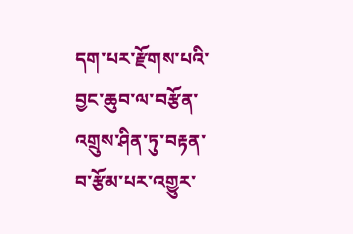དག་པར་རྫོགས་པའི་བྱང་ཆུབ་ལ་བརྩོན་འགྲུས་ཤིན་ཏུ་བརྟན་བ་རྩོམ་པར་འགྱུར་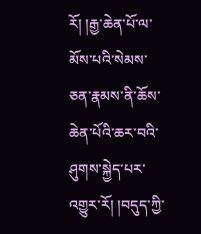རོ། །རྒྱ་ཆེན་པོ་ལ་མོས་པའི་སེམས་ཅན་རྣམས་ནི་ཆོས་ཆེན་པོའི་ཆར་བའི་ཤུགས་སྐྱེད་པར་འགྱུར་རོ། །བདུད་ཀྱི་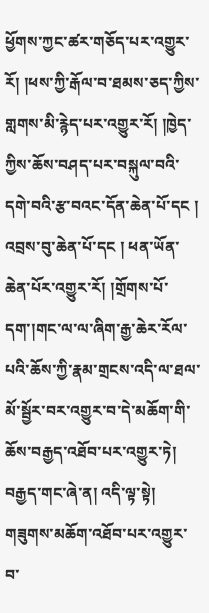ཕྱོགས་ཀྱང་ཚར་གཅོད་པར་འགྱུར་རོ། །ཕས་ཀྱི་རྒོལ་བ་ཐམས་ཅད་ཀྱིས་གླགས་མི་རྙེད་པར་འགྱུར་རོ། །ཁྱེད་ཀྱིས་ཆོས་བཤད་པར་བསྐུལ་བའི་དགེ་བའི་རྩ་བའང་དོན་ཆེན་པོ་དང ། འབྲས་བུ་ཆེན་པོ་དང ། ཕན་ཡོན་ཆེན་པོར་འགྱུར་རོ། །གྲོགས་པོ་དག་།གང་ལ་ལ་ཞིག་རྒྱ་ཆེར་རོལ་པའི་ཆོས་ཀྱི་རྣམ་གྲངས་འདི་ལ་ཐལ་མོ་སྦྱོར་བར་འགྱུར་བ་དེ་མཆོག་གི་ཆོས་བརྒྱད་འཐོབ་པར་འགྱུར་ཏེ། བརྒྱད་གང་ཞེ་ན། འདི་ལྟ་སྟེ། གཟུགས་མཆོག་འཐོབ་པར་འགྱུར་བ་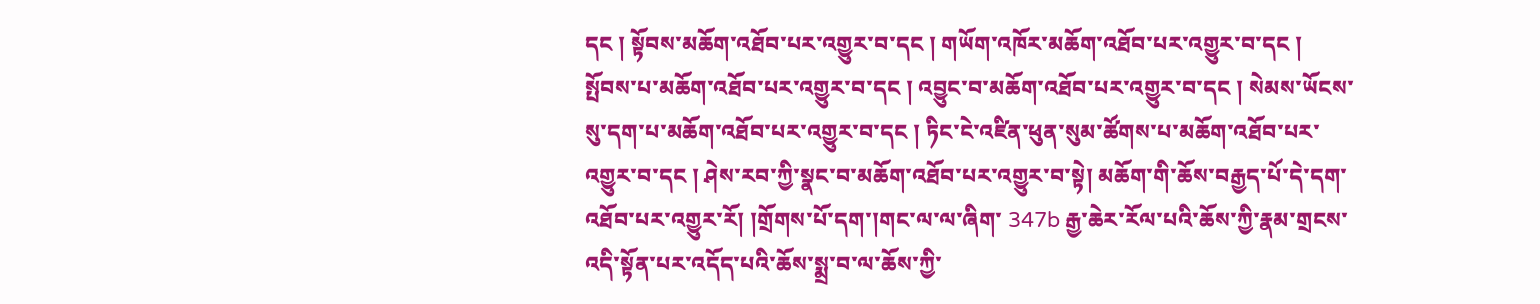དང ། སྟོབས་མཆོག་འཐོབ་པར་འགྱུར་བ་དང ། གཡོག་འཁོར་མཆོག་འཐོབ་པར་འགྱུར་བ་དང ། སྤོབས་པ་མཆོག་འཐོབ་པར་འགྱུར་བ་དང ། འབྱུང་བ་མཆོག་འཐོབ་པར་འགྱུར་བ་དང ། སེམས་ཡོངས་སུ་དག་པ་མཆོག་འཐོབ་པར་འགྱུར་བ་དང ། ཏིང་ངེ་འཛིན་ཕུན་སུམ་ཚོགས་པ་མཆོག་འཐོབ་པར་འགྱུར་བ་དང ། ཤེས་རབ་ཀྱི་སྣང་བ་མཆོག་འཐོབ་པར་འགྱུར་བ་སྟེ། མཆོག་གི་ཆོས་བརྒྱད་པོ་དེ་དག་འཐོབ་པར་འགྱུར་རོ། །གྲོགས་པོ་དག་།གང་ལ་ལ་ཞིག་ 347b རྒྱ་ཆེར་རོལ་པའི་ཆོས་ཀྱི་རྣམ་གྲངས་འདི་སྟོན་པར་འདོད་པའི་ཆོས་སྨྲ་བ་ལ་ཆོས་ཀྱི་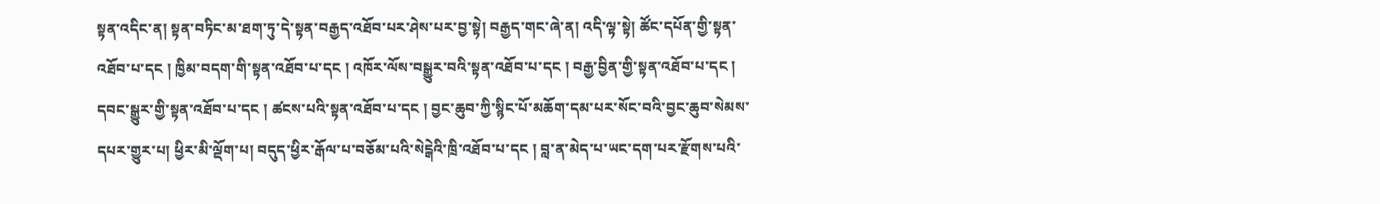སྟན་འདིང་ན། སྟན་བཏིང་མ་ཐག་ཏུ་དེ་སྟན་བརྒྱད་འཐོབ་པར་ཤེས་པར་བྱ་སྟེ། བརྒྱད་གང་ཞེ་ན། འདི་ལྟ་སྟེ། ཚོང་དཔོན་གྱི་སྟན་འཐོབ་པ་དང ། ཁྱིམ་བདག་གི་སྟན་འཐོབ་པ་དང ། འཁོར་ལོས་བསྒྱུར་བའི་སྟན་འཐོབ་པ་དང ། བརྒྱ་བྱིན་གྱི་སྟན་འཐོབ་པ་དང ། དབང་སྒྱུར་གྱི་སྟན་འཐོབ་པ་དང ། ཚངས་པའི་སྟན་འཐོབ་པ་དང ། བྱང་ཆུབ་ཀྱི་སྙིང་པོ་མཆོག་དམ་པར་སོང་བའི་བྱང་ཆུབ་སེམས་དཔར་གྱུར་པ། ཕྱིར་མི་ལྡོག་པ། བདུད་ཕྱིར་རྒོལ་པ་བཅོམ་པའི་སེངྒེའི་ཁྲི་འཐོབ་པ་དང ། བླ་ན་མེད་པ་ཡང་དག་པར་རྫོགས་པའི་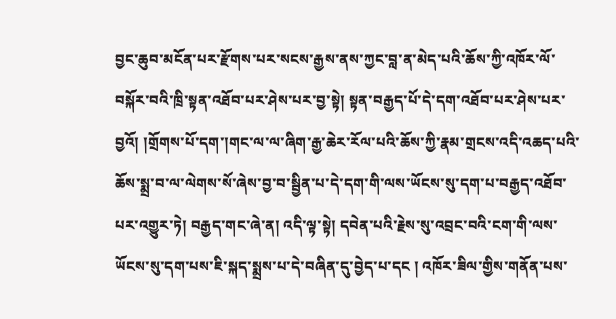བྱང་ཆུབ་མངོན་པར་རྫོགས་པར་སངས་རྒྱས་ནས་ཀྱང་བླ་ན་མེད་པའི་ཆོས་ཀྱི་འཁོར་ལོ་བསྐོར་བའི་ཁྲི་སྟན་འཐོབ་པར་ཤེས་པར་བྱ་སྟེ། སྟན་བརྒྱད་པོ་དེ་དག་འཐོབ་པར་ཤེས་པར་བྱའོ། །གྲོགས་པོ་དག་།གང་ལ་ལ་ཞིག་རྒྱ་ཆེར་རོལ་པའི་ཆོས་ཀྱི་རྣམ་གྲངས་འདི་འཆད་པའི་ཆོས་སྨྲ་བ་ལ་ལེགས་སོ་ཞེས་བྱ་བ་སྦྱིན་པ་དེ་དག་གི་ལས་ཡོངས་སུ་དག་པ་བརྒྱད་འཐོབ་པར་འགྱུར་ཏེ། བརྒྱད་གང་ཞེ་ན། འདི་ལྟ་སྟེ། དབེན་པའི་རྗེས་སུ་འབྲང་བའི་ངག་གི་ལས་ཡོངས་སུ་དག་པས་ཇི་སྐད་སྨྲས་པ་དེ་བཞིན་དུ་བྱེད་པ་དང ། འཁོར་ཟིལ་གྱིས་གནོན་པས་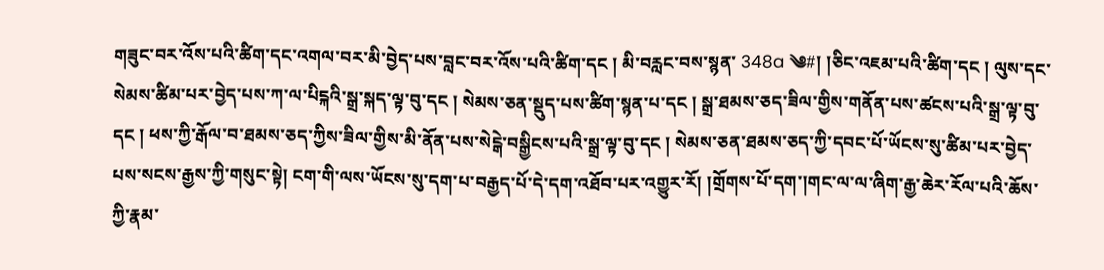གཟུང་བར་འོས་པའི་ཚིག་དང་འགལ་བར་མི་བྱེད་པས་བླང་བར་འོས་པའི་ཚིག་དང ། མི་བརླང་བས་སྙན་ 348a ༄#། །ཅིང་འཇམ་པའི་ཚིག་དང ། ལུས་དང་སེམས་ཚིམ་པར་བྱེད་པས་ཀ་ལ་པིངྐའི་སྒྲ་སྐད་ལྟ་བུ་དང ། སེམས་ཅན་སྡུད་པས་ཚིག་སྙན་པ་དང ། སྒྲ་ཐམས་ཅད་ཟིལ་གྱིས་གནོན་པས་ཚངས་པའི་སྒྲ་ལྟ་བུ་དང ། ཕས་ཀྱི་རྒོལ་བ་ཐམས་ཅད་ཀྱིས་ཟིལ་གྱིས་མི་ནོན་པས་སེངྒེ་བསྒྱིངས་པའི་སྒྲ་ལྟ་བུ་དང ། སེམས་ཅན་ཐམས་ཅད་ཀྱི་དབང་པོ་ཡོངས་སུ་ཚིམ་པར་བྱེད་པས་སངས་རྒྱས་ཀྱི་གསུང་སྟེ། ངག་གི་ལས་ཡོངས་སུ་དག་པ་བརྒྱད་པོ་དེ་དག་འཐོབ་པར་འགྱུར་རོ། །གྲོགས་པོ་དག་།གང་ལ་ལ་ཞིག་རྒྱ་ཆེར་རོལ་པའི་ཆོས་ཀྱི་རྣམ་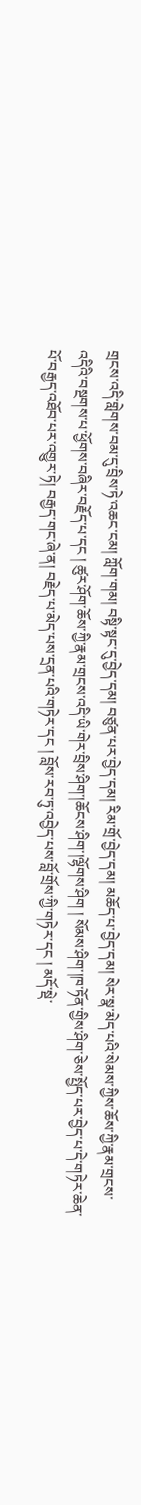གྲངས་འདི་གླེགས་བམ་དུ་བྲིས་ཏེ་འཆང་ངམ། ཀློག་གམ། བསྟི་སྟང་དུ་བྱེད་དམ། བཙུན་པར་བྱེད་དམ། རིམ་གྲོ་བྱེད་དམ། མཆོད་པ་བྱེད་དམ། སེར་སྣ་མེད་པའི་སེམས་ཀྱིས་ཆོས་ཀྱི་རྣམ་གྲངས་འདིའི་བསྔགས་པ་ཕྱོགས་བཞིར་བརྗོད་པ་དང ། ཚུར་ཤོག་ཆོས་ཀྱི་རྣམ་གྲངས་འདི་ཡི་གེར་བྲིས་ཤིག་།ཆོངས་ཤིག་།ལྷོགས་ཤིག ། སོམས་ཤིག་།ཁ་ཏོན་གྱིས་ཤིག་ཅེས་སྤྱོད་པར་བྱེད་པ་དེ་གཏེར་ཆེན་པོ་བརྒྱད་འཐོབ་པར་འགྱུར་ཏེ། བརྒྱད་གང་ཞེ་ན། བརྗེད་པ་མེད་པས་དྲན་པའི་གཏེར་དང ། བློས་རབ་ཏུ་འབྱེད་པས་བློ་གྲོས་ཀྱི་གཏེར་དང ། མདོ་སྡེ་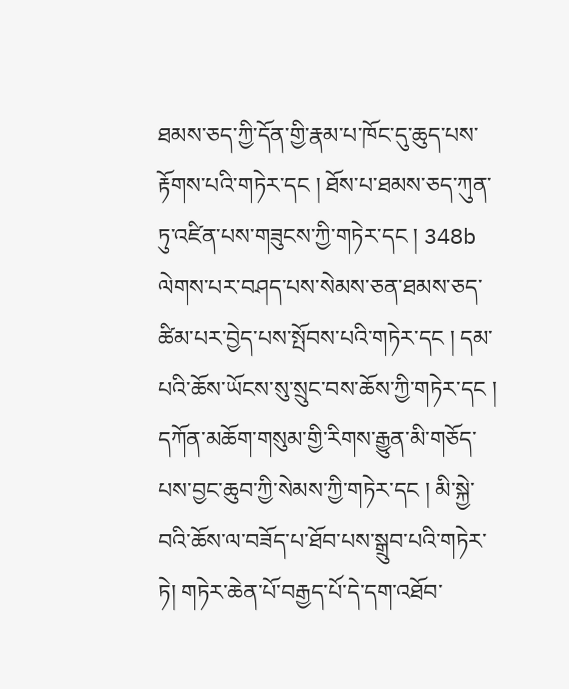ཐམས་ཅད་ཀྱི་དོན་གྱི་རྣམ་པ་ཁོང་དུ་ཆུད་པས་རྟོགས་པའི་གཏེར་དང ། ཐོས་པ་ཐམས་ཅད་ཀུན་ཏུ་འཛིན་པས་གཟུངས་ཀྱི་གཏེར་དང ། 348b ལེགས་པར་བཤད་པས་སེམས་ཅན་ཐམས་ཅད་ཚིམ་པར་བྱེད་པས་སྤོབས་པའི་གཏེར་དང ། དམ་པའི་ཆོས་ཡོངས་སུ་སྲུང་བས་ཆོས་ཀྱི་གཏེར་དང ། དཀོན་མཆོག་གསུམ་གྱི་རིགས་རྒྱུན་མི་གཅོད་པས་བྱང་ཆུབ་ཀྱི་སེམས་ཀྱི་གཏེར་དང ། མི་སྐྱེ་བའི་ཆོས་ལ་བཟོད་པ་ཐོབ་པས་སྒྲུབ་པའི་གཏེར་ཏེ། གཏེར་ཆེན་པོ་བརྒྱད་པོ་དེ་དག་འཐོབ་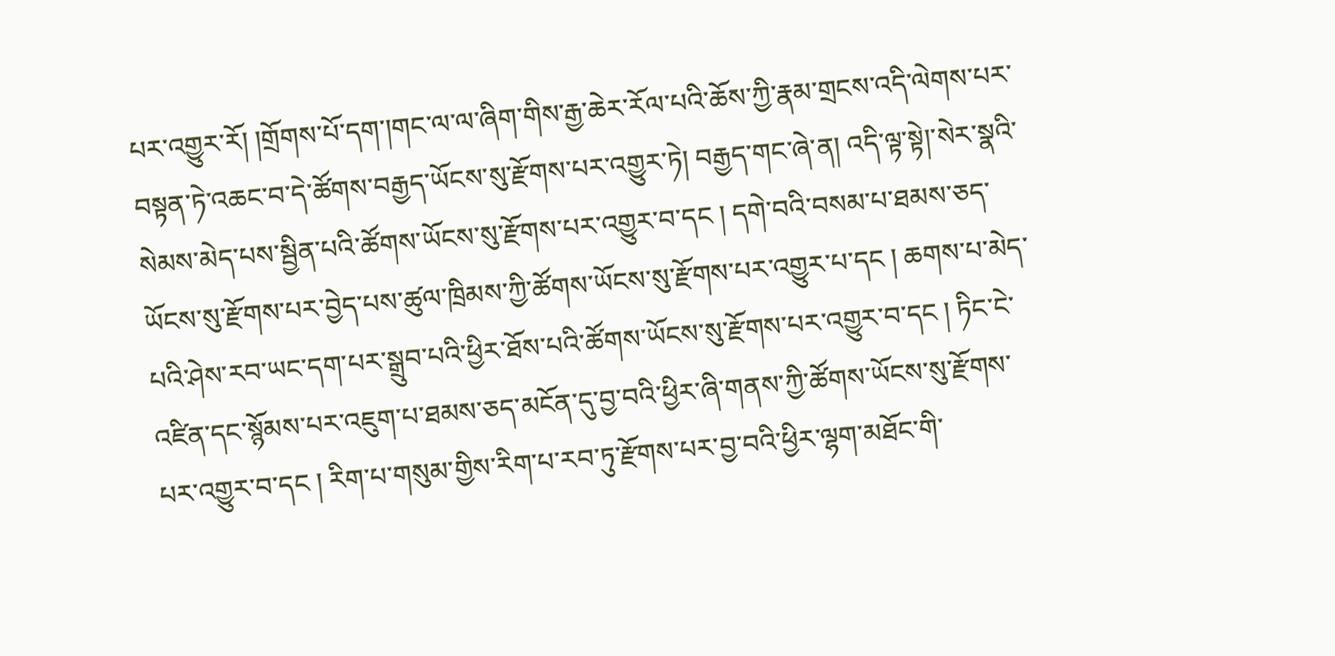པར་འགྱུར་རོ། །གྲོགས་པོ་དག་།གང་ལ་ལ་ཞིག་གིས་རྒྱ་ཆེར་རོལ་པའི་ཆོས་ཀྱི་རྣམ་གྲངས་འདི་ལེགས་པར་བསྟན་ཏེ་འཆང་བ་དེ་ཚོགས་བརྒྱད་ཡོངས་སུ་རྫོགས་པར་འགྱུར་ཏེ། བརྒྱད་གང་ཞེ་ན། འདི་ལྟ་སྟེ།་སེར་སྣའི་སེམས་མེད་པས་སྦྱིན་པའི་ཚོགས་ཡོངས་སུ་རྫོགས་པར་འགྱུར་བ་དང ། དགེ་བའི་བསམ་པ་ཐམས་ཅད་ཡོངས་སུ་རྫོགས་པར་བྱེད་པས་ཚུལ་ཁྲིམས་ཀྱི་ཚོགས་ཡོངས་སུ་རྫོགས་པར་འགྱུར་པ་དང ། ཆགས་པ་མེད་པའི་ཤེས་རབ་ཡང་དག་པར་སྒྲུབ་པའི་ཕྱིར་ཐོས་པའི་ཚོགས་ཡོངས་སུ་རྫོགས་པར་འགྱུར་བ་དང ། ཏིང་ངེ་འཛིན་དང་སྙོམས་པར་འཇུག་པ་ཐམས་ཅད་མངོན་དུ་བྱ་བའི་ཕྱིར་ཞི་གནས་ཀྱི་ཚོགས་ཡོངས་སུ་རྫོགས་པར་འགྱུར་བ་དང ། རིག་པ་གསུམ་གྱིས་རིག་པ་རབ་ཏུ་རྫོགས་པར་བྱ་བའི་ཕྱིར་ལྷག་མཐོང་གི་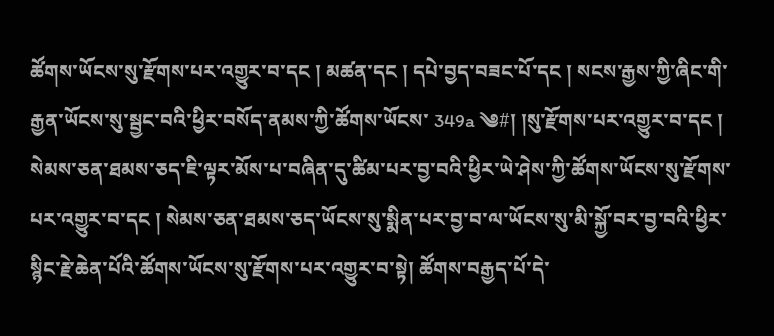ཚོགས་ཡོངས་སུ་རྫོགས་པར་འགྱུར་བ་དང ། མཚན་དང ། དཔེ་བྱད་བཟང་པོ་དང ། སངས་རྒྱས་ཀྱི་ཞིང་གི་རྒྱན་ཡོངས་སུ་སྦྱང་བའི་ཕྱིར་བསོད་ནམས་ཀྱི་ཚོགས་ཡོངས་ 349a ༄#། །སུ་རྫོགས་པར་འགྱུར་བ་དང ། སེམས་ཅན་ཐམས་ཅད་ཇི་ལྟར་མོས་པ་བཞིན་དུ་ཚིམ་པར་བྱ་བའི་ཕྱིར་ཡེ་ཤེས་ཀྱི་ཚོགས་ཡོངས་སུ་རྫོགས་པར་འགྱུར་བ་དང ། སེམས་ཅན་ཐམས་ཅད་ཡོངས་སུ་སྨིན་པར་བྱ་བ་ལ་ཡོངས་སུ་མི་སྐྱོ་བར་བྱ་བའི་ཕྱིར་སྙིང་རྗེ་ཆེན་པོའི་ཚོགས་ཡོངས་སུ་རྫོགས་པར་འགྱུར་བ་སྟེ། ཚོགས་བརྒྱད་པོ་དེ་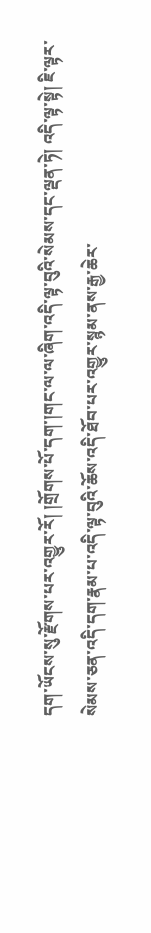དག་ཡོངས་སུ་རྫོགས་པར་འགྱུར་རོ། །གྲོགས་པོ་དག་།གང་ལ་ལ་ཞིག་འདི་ལྟ་བུའི་སེམས་དང་ལྡན་ཏེ། འདི་ལྟ་སྟེ། ཇི་ལྟར་སེམས་ཅན་འདི་དག་རྣམ་པ་འདི་ལྟ་བུའི་ཆོས་འདི་ཐོབ་པར་འགྱུར་སྙམ་ནས་རྒྱ་ཆེར་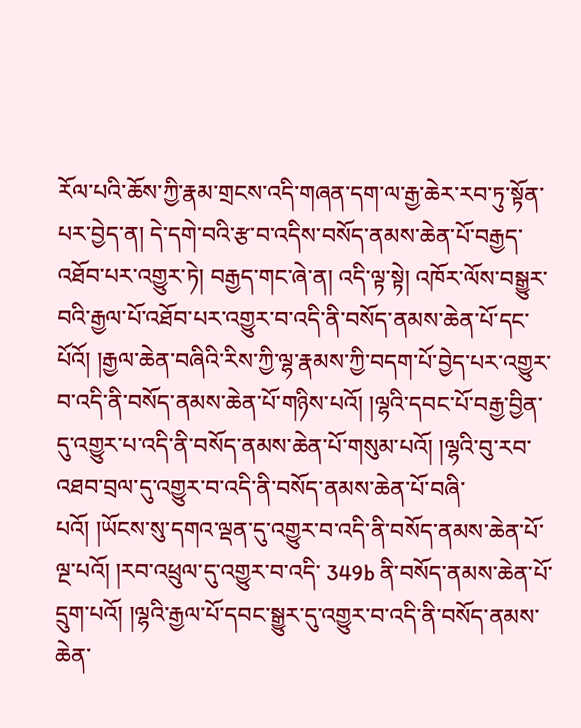རོལ་པའི་ཆོས་ཀྱི་རྣམ་གྲངས་འདི་གཞན་དག་ལ་རྒྱ་ཆེར་རབ་ཏུ་སྟོན་པར་བྱེད་ན། དེ་དགེ་བའི་རྩ་བ་འདིས་བསོད་ནམས་ཆེན་པོ་བརྒྱད་འཐོབ་པར་འགྱུར་ཏེ། བརྒྱད་གང་ཞེ་ན། འདི་ལྟ་སྟེ། འཁོར་ལོས་བསྒྱུར་བའི་རྒྱལ་པོ་འཐོབ་པར་འགྱུར་བ་འདི་ནི་བསོད་ནམས་ཆེན་པོ་དང་པོའོ། །རྒྱལ་ཆེན་བཞིའི་རིས་ཀྱི་ལྷ་རྣམས་ཀྱི་བདག་པོ་བྱེད་པར་འགྱུར་བ་འདི་ནི་བསོད་ནམས་ཆེན་པོ་གཉིས་པའོ། །ལྷའི་དབང་པོ་བརྒྱ་བྱིན་དུ་འགྱུར་པ་འདི་ནི་བསོད་ནམས་ཆེན་པོ་གསུམ་པའོ། །ལྷའི་བུ་རབ་འཐབ་བྲལ་དུ་འགྱུར་བ་འདི་ནི་བསོད་ནམས་ཆེན་པོ་བཞི་པའོ། །ཡོངས་སུ་དགའ་ལྡན་དུ་འགྱུར་བ་འདི་ནི་བསོད་ནམས་ཆེན་པོ་ལྔ་པའོ། །རབ་འཕྲུལ་དུ་འགྱུར་བ་འདི་ 349b ནི་བསོད་ནམས་ཆེན་པོ་དྲུག་པའོ། །ལྷའི་རྒྱལ་པོ་དབང་སྒྱུར་དུ་འགྱུར་བ་འདི་ནི་བསོད་ནམས་ཆེན་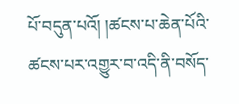པོ་བདུན་པའོ། །ཚངས་པ་ཆེན་པོའི་ཚངས་པར་འགྱུར་བ་འདི་ནི་བསོད་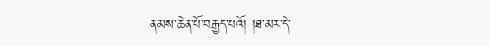ནམས་ཆེན་པོ་བརྒྱད་པའོ། །ཐ་མར་དེ་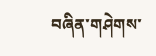བཞིན་གཤེགས་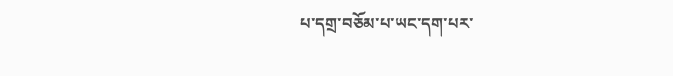པ་དགྲ་བཅོམ་པ་ཡང་དག་པར་